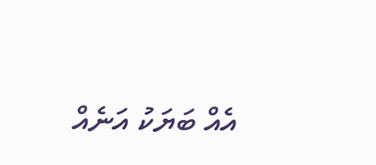އެއް ބަޔަކު އަނެއް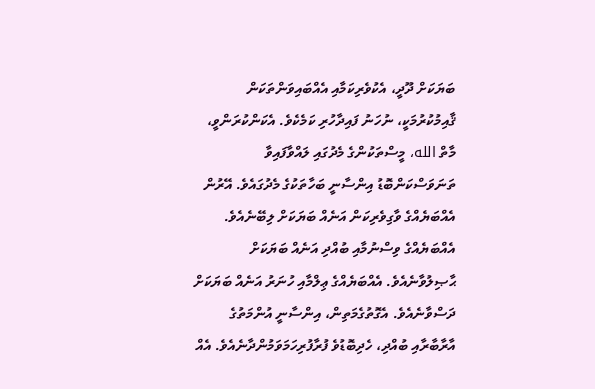ބަޔަކަށް ދޫދީ، އެކުވެރިކަމާއި އެއްބައިވަންތަކަން ޤާއިމުކުރުމަކީ، ނުހަނު ފައިދާހުރި ކަމެކެވެ. އެކަންކުރަންވީ، މާތް الله، މީސްތަކުންގެ މެދުގައި ލައްވާފައިވާ ތަނަވަސްކަންބޮޑު އިންސާނީ ބަހާތަކުގެ މެދުގައެވެ. އޭރުން އެއްބަޔެއްގެ ވާގިވެރިކަން އަނެއް ބަޔަކަށް ލިބޭނެއެވެ. އެއްބަޔެއްގެ ވިސްނުމާއި ބުއްދި އަނެއް ބަޔަކަށް ޙާޞިލުވާނެއެވެ. އެއްބަޔެއްގެ ޢިލްމާއި ހުނަރު އަނެއް ބަޔަކަށް ދަސްވާނެއެވެ. އެގޮތުގެމަތިން، އިންސާނީ އުންމަތުގެ އާރާބާރާއި ބުއްދި، ހެދިބޮޑުވެ ފުރާފުރިހަމަވަމުންދާނެއެވެ. އެއް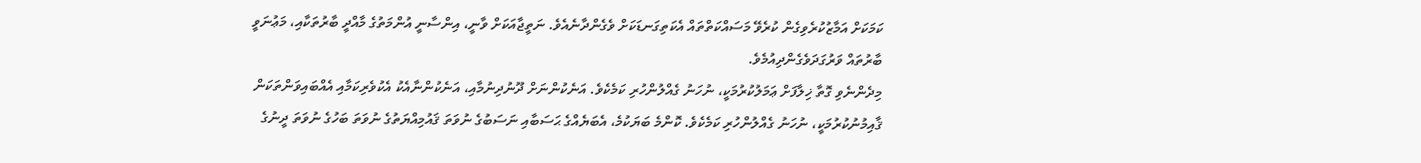ކަމަކަށް އަމާޒުކުރެވިގެން ކުރެވޭ މަސައްކަތްތައް އެކަތިގަނޑަކަށް ވެގެންދާނެއެވެ. ނަތީޖާއަކަށް ވާނީ، އިންސާނީ އުންމަތުގެ މާއްދީ ބާރުތަކާއި، މަޢުނަވީ ބާރުތައް ވަރުގަދަވެގެންދިއުމެވެ.
މިދެންނެވި ގޮތާ ޚިލާފަށް ޢަމަލުކުރުމަކީ، ނުހަނު ގެއްލުންހުރި ކަމެކެވެ. އަނެކުންނަށް ދޫނުދިނުމާއި، އަނެކުންނާއެކު އެކުވެރިކަމާއި އެއްބައިވަންތަކަން ޤާއިމުނުކުރުމަކީ، ނުހަނު ގެއްލުންހުރި ކަމެކެވެ. ކޮންމެ ބަޔަކުމެ، އެބަޔެއްގެ ޙަސަބާއި ނަސަބުގެ ނުވަތަ ޤައުމިއްޔަތުގެ ނުވަތަ ބަހުގެ ނުވަތަ ދީނުގެ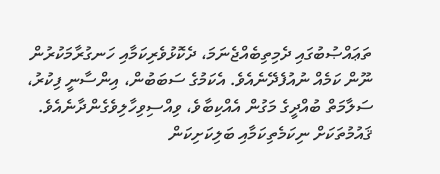ތަޢައްޞުބުގައި ދެމިތިބެއްޖެނަމަ، ދެކޮޅުވެރިކަމާއި ހަނގުރާމަކުރުން ނޫން ކަމެއް ނުއުފެދޭނެއެވެ. އެކަމުގެ ސަބަބުން، އިންސާނީ ފިކުރު، ސަލާމަތް ބުއްދީގެ މަގުން އެއްކިބާވެ، ވިއްސިވިހާލިވެގެންދާނެއެވެ. ޤައުމުތަކަށް ނިކަމެތިކަމާއި ބަލިކަށިކަން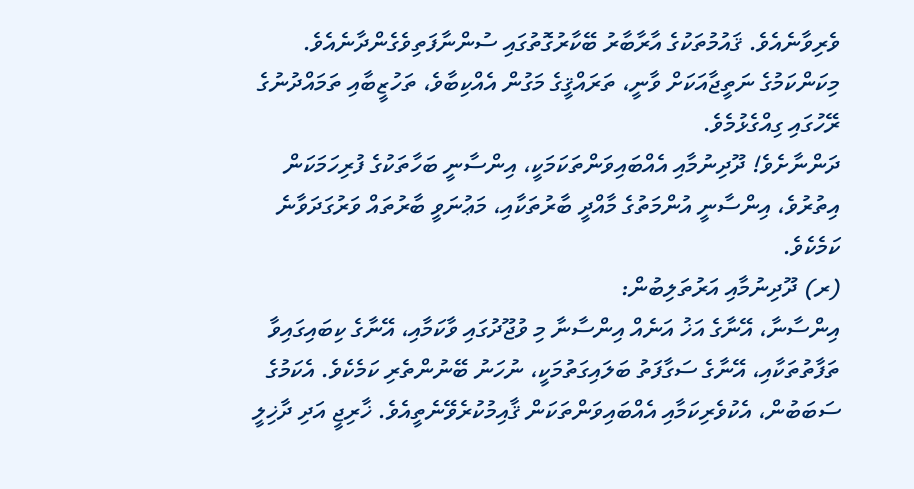ވެރިވާނެއެވެ. ޤައުމުތަކުގެ އާރާބާރު ބޭކާރުގޮތުގައި ސުންނާފަތިވެގެންދާނެއެވެ. މިކަންކަމުގެ ނަތީޖާއަކަށް ވާނީ، ތަރައްޤީގެ މަގުން އެއްކިބާވެ، ތަހުޒީބާއި ތަމައްދުނުގެ ރޭހުގައި ގިއްގެޅުމެވެ.
ދަންނާށެވެ! ދޫދިނުމާއި އެއްބައިވަންތަކަމަކީ، އިންސާނީ ބަހާތަކުގެ ފުރިހަމަކަން އިތުރުވެ، އިންސާނީ އުންމަތުގެ މާއްދީ ބާރުތަކާއި، މަޢުނަވީ ބާރުތައް ވަރުގަދަވާނެ ކަމެކެވެ.
(ރ) ދޫދިނުމާއި އަރުތަލިބުން:
އިންސާނާ، އޭނާގެ އަޚު އަނެއް އިންސާނާ މި ވުޖޫދުގައި ވާކަމާއި، އޭނާގެ ކިބައިގައިވާ ތަފާތުތަކާއި، އޭނާގެ ސަގާފަތު ބަލައިގަތުމަކީ، ނުހަނު ބޭނުންތެރި ކަމެކެވެ. އެކަމުގެ ސަބަބުން، އެކުވެރިކަމާއި އެއްބައިވަންތަކަން ޤާއިމުކުރެވޭނެތީއެވެ. ޚާރިޖީ އަދި ދާޚިލީ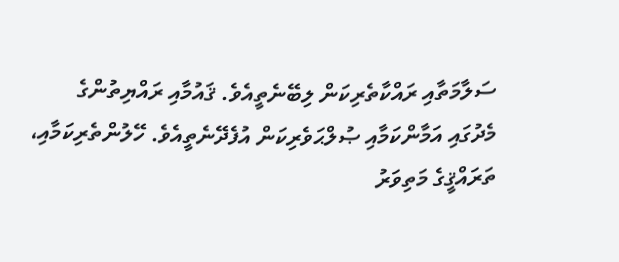ސަލާމަތާއި ރައްކާތެރިކަން ލިބޭނެތީއެވެ. ޤައުމާއި ރައްޔިތުންގެ މެދުގައި އަމާންކަމާއި ޞުލްޙަވެރިކަން އުފެދޭނެތީއެވެ. ހޭލުންތެރިކަމާއި، ތަރައްޤީގެ މަތިވަރު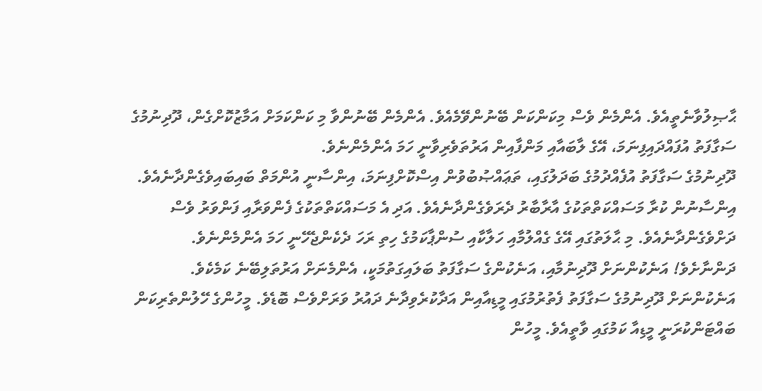ޙާޞިލުވާނެތީއެވެ. އެންމެން ވެސް މިކަންކަން ބޭނުންވޭމެއެވެ. އެންމެން ބޭނުންވާ މި ކަންކަމަށް އަމާޒުކޮށްގެން، ދޫދިނުމުގެ ސަގާފަތު އުފައްދައިފިނަމަ، އޭގެ ލާބައާއި މަންފާއިން އަރުތަވެރިވާނީ ހަމަ އެންމެންނެވެ.
ދޫދިނުމުގެ ސަގާފަތު އުފެއްދުމުގެ ބަދަލުގައި، ތަޢައްޞުބުވުން އިސްކޮށްފިނަމަ، އިންސާނީ އުންމަތް ބައިބައިވެގެންދާނެއެވެ. އިންސާނުން ކުރާ މަސައްކަތްތަކުގެ އާރާބާރު ދެރަވެގެންދާނެއެވެ. އަދި އެ މަސައްކަތްތަކުގެ ފެންވަރާއި ފަންވަރު ވެސް ދަށްވެގެންދާނެއެވެ. މި ޙާލަތުގައި އޭގެ ގެއްލުމާއި ހަލާކާއި ސުންޕާކަމުގެ ހިތި ރަހަ ދެކެންޖެހޭނީ ހަމަ އެންމެންނެވެ.
ދަންނާށެވެ! އަނެކުންނަށް ދޫދިނުމާއި، އަނެކުންގެ ސަގާފަތު ބަލައިގަތުމަކީ، އެންމެނަށް އަރުތަލިބޭނެ ކަމެކެވެ.
އަނެކުންނަށް ދޫދިނުމުގެ ސަގާފަތު ފެތުރުމުގައި މީޑިއާއިން އަދާކުރެވިދާނެ ދައުރު ވަރަށްވެސް ބޮޑެވެ. މީހުންގެ ހޭލުންތެރިކަން ބައްޓަންކުރަނީ މީޑިއާ ކަމުގައި ވާތީއެވެ. މީހުން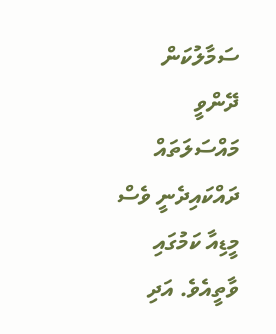ސަމާލުކަން ދޭންވީ މައްސަލަތައް ދައްކައިދެނީ ވެސް މީޑިއާ ކަމުގައި ވާތީއެވެ. އަދި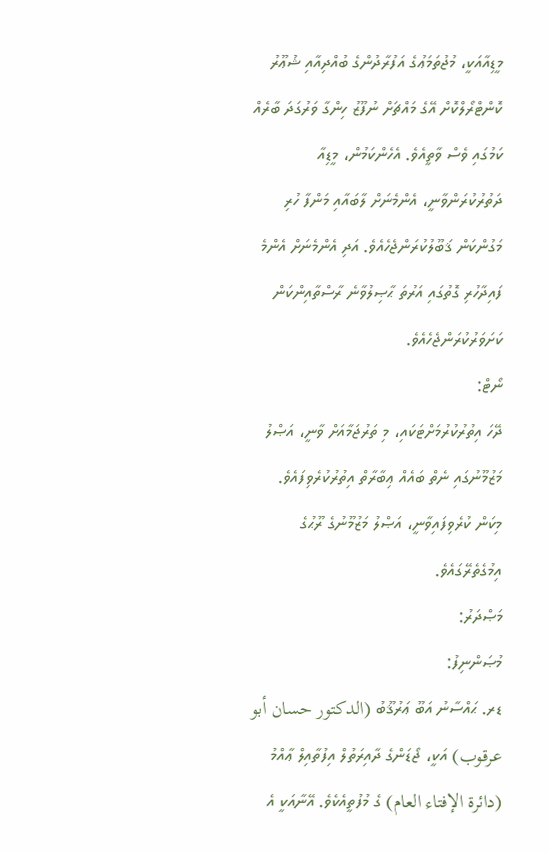މީޑިއާއަކީ، މުޖުތަމަޢުގެ އަފުރާދުންގެ ބުއްދިއާއި ޝުޢޫރު ކޮންޓްރޯލްކޮށް އޭގެ މައްޗަށް ނުފޫޒު ހިންގާ ވަރުގަދަ ބާރެއް ކަމުގައި ވެސް ވާތީއެވެ. އެހެންކަމުން، މީޑިއާ ދަތުރުކުރަންވާނީ، އެންމެނަށް ލާބައާއި މަންފާ ހުރި މަގުންކަން ޤަބޫލުކުރަންޖެހެއެވެ. އަދި އެންމެނަށް އެންމެ ފައިދާހުރި ގޮތުގައި އަރުތަ ޙާޞިލުވާނެ ރާސްތާއިންކަން ކަށަވަރުކުރަންޖެހެއެވެ.
ނޯޓް:
ދޭހަ އިތުރުކުރުމަށްޓަކައި، މި ތަރުޖަމާއަށް ވާނީ، އަޞްލު މަޒުމޫނުގައި ނެތް ބައެއް ޢިބާރާތް އިތުރުކުރެވިފައެވެ. މިކަން ކުރެވިފައިވާނީ، އަޞްލު މަޒުމޫނުގެ ރޫޙުގެ އިމުގެތެރޭގައެވެ.
މަޞްދަރު:
މުޞަންނިފު:
ޑރ. ޙައްސާނު އަބޫ ޢަރުޤޫބު (الدكتور حسان أبو عرقوب) އަކީ، ޖޯޑަންގެ ދާއިރަތުލް އިފުތާއިލް ޢާއްމު (دائرة الإفتاء العام) ގެ މުފުތީއެކެވެ. އޭނާއަކީ އެ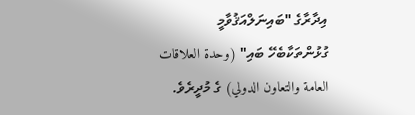އިދާރާގެ "ބައިނަލްއަޤުވާމީ ގުޅުންތަކާބެހޭ ބައި" (وحدة العلاقات العامة والتعاون الدولي) ގެ މުދީރެވެ.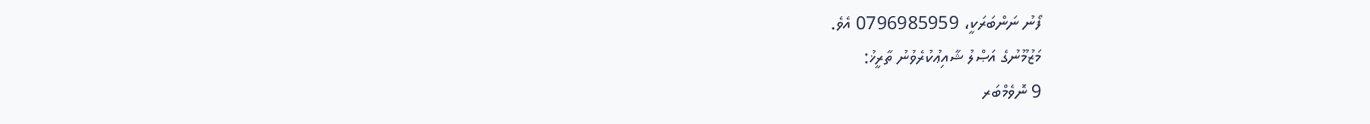ފޯނު ނަންބަރަކީ، 0796985959 އެވެ.
މަޒުމޫނުގެ އަޞްލު ޝާއިޢުކުރެވުނު ތާރީޚު:
9 ނޮވެމްބަރ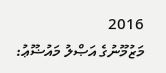2016
މަޒުމޫނުގެ އަޞްލު މައުޟޫޢު: